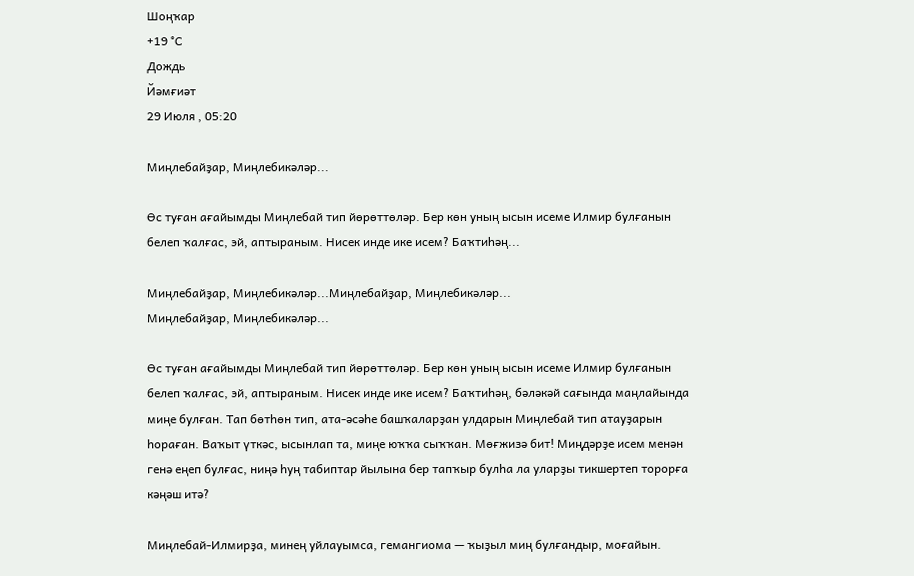Шоңҡар
+19 °С
Дождь
Йәмғиәт
29 Июля , 05:20

Миңлебайҙар, Миңлебикәләр...

Өс туған ағайымды Миңлебай тип йөрөттөләр. Бер көн уның ысын исеме Илмир булғанын белеп ҡалғас, эй, аптыраным. Нисек инде ике исем? Баҡтиһәң...

Миңлебайҙар, Миңлебикәләр...Миңлебайҙар, Миңлебикәләр...
Миңлебайҙар, Миңлебикәләр...

Өс туған ағайымды Миңлебай тип йөрөттөләр. Бер көн уның ысын исеме Илмир булғанын белеп ҡалғас, эй, аптыраным. Нисек инде ике исем? Баҡтиһәң, бәләкәй сағында маңлайында миңе булған. Тап бөтһөн тип, ата-әсәһе башҡаларҙан улдарын Миңлебай тип атауҙарын һораған. Ваҡыт үткәс, ысынлап та, миңе юҡҡа сыҡҡан. Мөғжизә бит! Миңдәрҙе исем менән генә еңеп булғас, ниңә һуң табиптар йылына бер тапҡыр булһа ла уларҙы тикшертеп торорға кәңәш итә?

Миңлебай-Илмирҙа, минең уйлауымса, гемангиома — ҡыҙыл миң булғандыр, моғайын.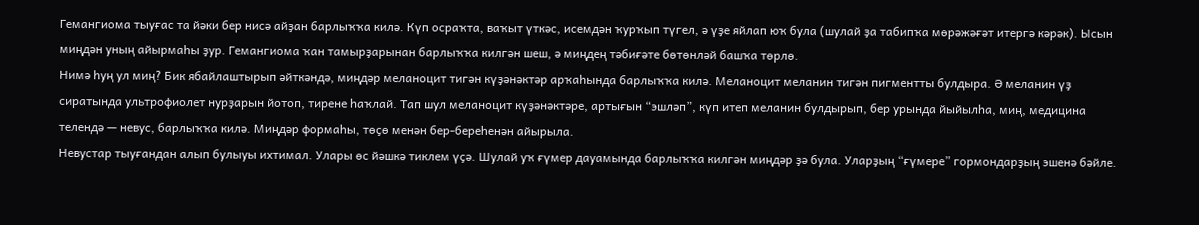Гемангиома тыуғас та йәки бер нисә айҙан барлыҡҡа килә. Күп осраҡта, ваҡыт үткәс, исемдән ҡурҡып түгел, ә үҙе яйлап юҡ була (шулай ҙа табипҡа мөрәжәғәт итергә кәрәк). Ысын миңдән уның айырмаһы ҙур. Гемангиома ҡан тамырҙарынан барлыҡҡа килгән шеш, ә миңдең тәбиғәте бөтөнләй башҡа төрлө.
Нимә һуң ул миң? Бик ябайлаштырып әйткәндә, миңдәр меланоцит тигән күҙәнәктәр арҡаһында барлыҡҡа килә. Меланоцит меланин тигән пигментты булдыра. Ә меланин үҙ сиратында ультрофиолет нурҙарын йотоп, тирене һаҡлай. Тап шул меланоцит күҙәнәктәре, артығын “эшләп”, күп итеп меланин булдырып, бер урында йыйылһа, миң, медицина телендә — невус, барлыҡҡа килә. Миңдәр формаһы, төҫө менән бер-береһенән айырыла.
Невустар тыуғандан алып булыуы ихтимал. Улары өс йәшкә тиклем үҫә. Шулай уҡ ғүмер дауамында барлыҡҡа килгән миңдәр ҙә була. Уларҙың “ғүмере” гормондарҙың эшенә бәйле.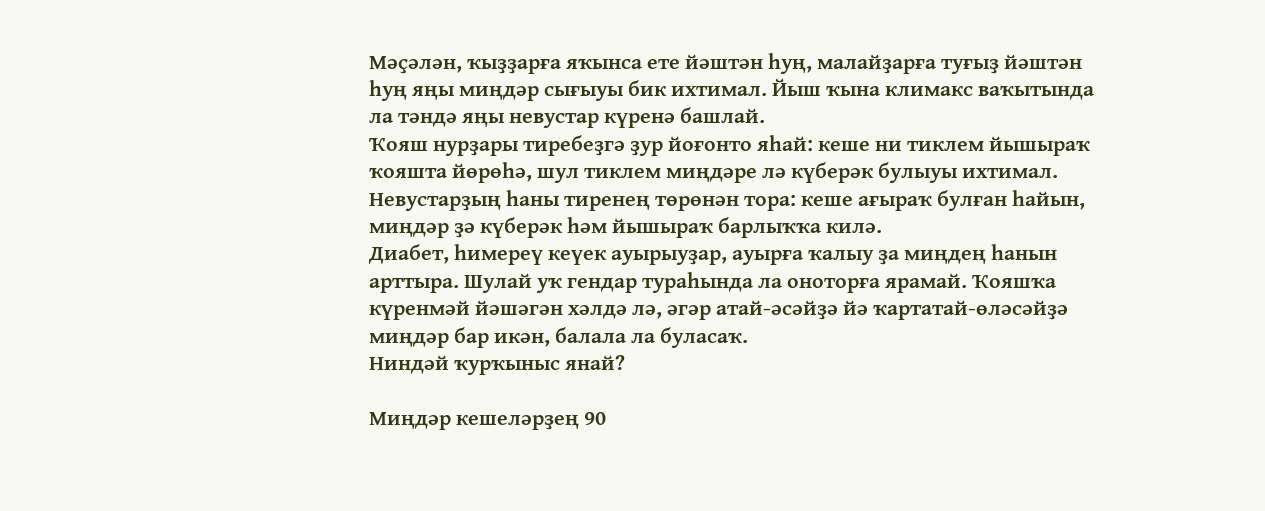Мәҫәлән, ҡыҙҙарға яҡынса ете йәштән һуң, малайҙарға туғыҙ йәштән һуң яңы миңдәр сығыуы бик ихтимал. Йыш ҡына климакс ваҡытында ла тәндә яңы невустар күренә башлай.
Ҡояш нурҙары тиребеҙгә ҙур йоғонто яһай: кеше ни тиклем йышыраҡ ҡояшта йөрөһә, шул тиклем миңдәре лә күберәк булыуы ихтимал. Невустарҙың һаны тиренең төрөнән тора: кеше ағыраҡ булған һайын, миңдәр ҙә күберәк һәм йышыраҡ барлыҡҡа килә.
Диабет, һимереү кеүек ауырыуҙар, ауырға ҡалыу ҙа миңдең һанын арттыра. Шулай уҡ гендар тураһында ла оноторға ярамай. Ҡояшҡа күренмәй йәшәгән хәлдә лә, әгәр атай-әсәйҙә йә ҡартатай-өләсәйҙә миңдәр бар икән, балала ла буласаҡ.
Ниндәй ҡурҡыныс янай?

Миңдәр кешеләрҙең 90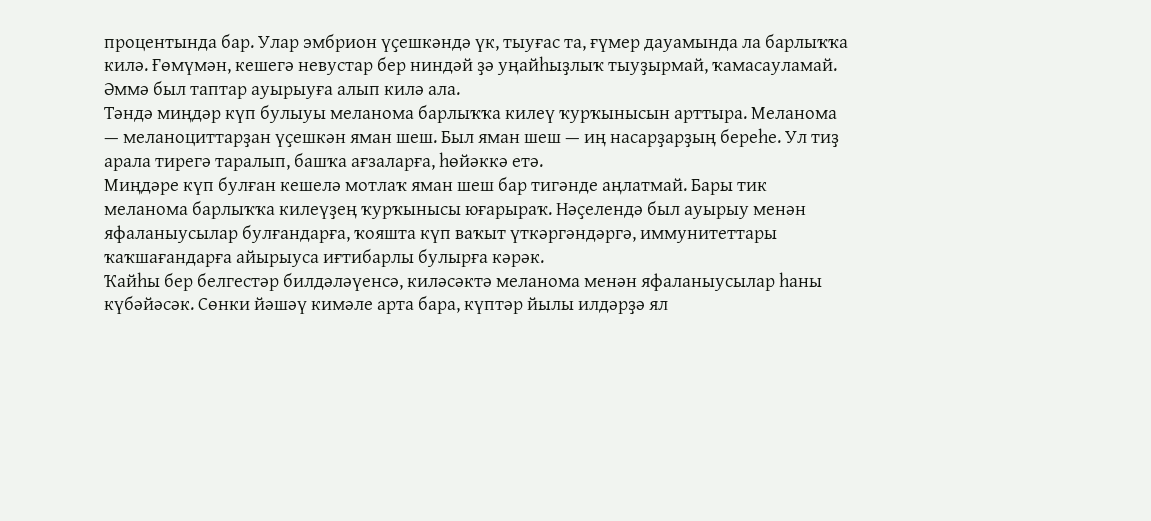процентында бар. Улар эмбрион үҫешкәндә үк, тыуғас та, ғүмер дауамында ла барлыҡҡа килә. Ғөмүмән, кешегә невустар бер ниндәй ҙә уңайһыҙлыҡ тыуҙырмай, ҡамасауламай. Әммә был таптар ауырыуға алып килә ала.
Тәндә миңдәр күп булыуы меланома барлыҡҡа килеү ҡурҡынысын арттыра. Меланома — меланоциттарҙан үҫешкән яман шеш. Был яман шеш — иң насарҙарҙың береһе. Ул тиҙ арала тирегә таралып, башҡа ағзаларға, һөйәккә етә.
Миңдәре күп булған кешелә мотлаҡ яман шеш бар тигәнде аңлатмай. Бары тик меланома барлыҡҡа килеүҙең ҡурҡынысы юғарыраҡ. Нәҫелендә был ауырыу менән яфаланыусылар булғандарға, ҡояшта күп ваҡыт үткәргәндәргә, иммунитеттары ҡаҡшағандарға айырыуса иғтибарлы булырға кәрәк.
Ҡайһы бер белгестәр билдәләүенсә, киләсәктә меланома менән яфаланыусылар һаны күбәйәсәк. Сөнки йәшәү кимәле арта бара, күптәр йылы илдәрҙә ял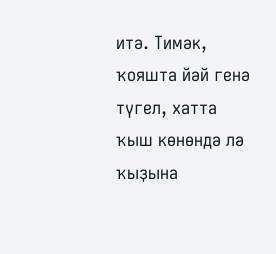итә. Тимәк, ҡояшта йәй генә түгел, хатта ҡыш көнөндә лә ҡыҙына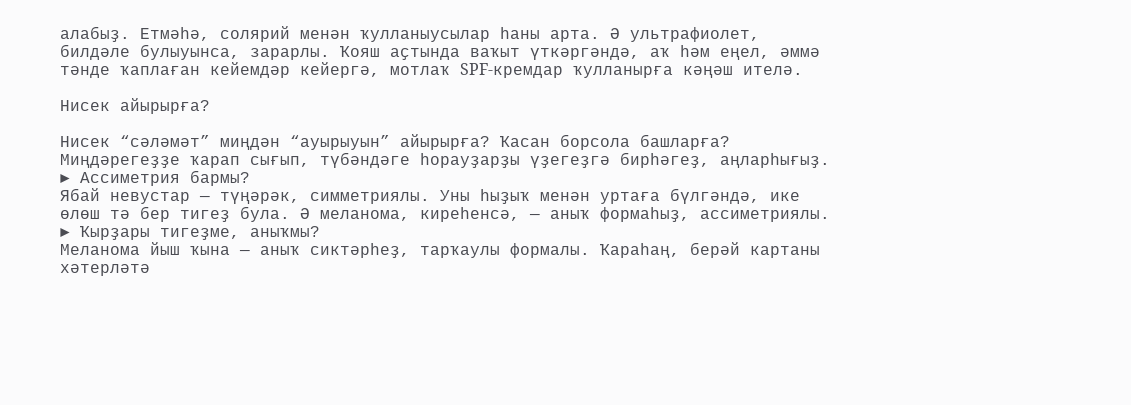алабыҙ. Етмәһә, солярий менән ҡулланыусылар һаны арта. Ә ультрафиолет, билдәле булыуынса, зарарлы. Ҡояш аҫтында ваҡыт үткәргәндә, аҡ һәм еңел, әммә тәнде ҡаплаған кейемдәр кейергә, мотлаҡ SPF-кремдар ҡулланырға кәңәш ителә.

Нисек айырырға?

Нисек “сәләмәт” миңдән “ауырыуын” айырырға? Ҡасан борсола башларға? Миңдәрегеҙҙе ҡарап сығып, түбәндәге һорауҙарҙы үҙегеҙгә бирһәгеҙ, аңларһығыҙ.
► Ассиметрия бармы?
Ябай невустар — түңәрәк, симметриялы. Уны һыҙыҡ менән уртаға бүлгәндә, ике өлөш тә бер тигеҙ була. Ә меланома, киреһенсә, — аныҡ формаһыҙ, ассиметриялы.
► Ҡырҙары тигеҙме, аныҡмы?
Меланома йыш ҡына — аныҡ сиктәрһеҙ, тарҡаулы формалы. Ҡараһаң, берәй картаны хәтерләтә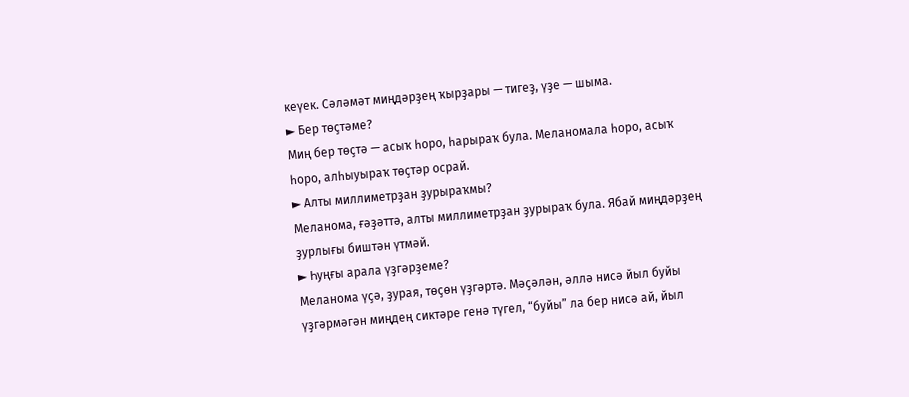кеүек. Сәләмәт миңдәрҙең ҡырҙары — тигеҙ, үҙе — шыма.
► Бер төҫтәме?
Миң бер төҫтә — асыҡ һоро, һарыраҡ була. Меланомала һоро, асыҡ һоро, алһыуыраҡ төҫтәр осрай.
► Алты миллиметрҙан ҙурыраҡмы?
Меланома, ғәҙәттә, алты миллиметрҙан ҙурыраҡ була. Ябай миңдәрҙең ҙурлығы биштән үтмәй.
► Һуңғы арала үҙгәрҙеме?
Меланома үҫә, ҙурая, төҫөн үҙгәртә. Мәҫәлән, әллә нисә йыл буйы үҙгәрмәгән миңдең сиктәре генә түгел, “буйы” ла бер нисә ай, йыл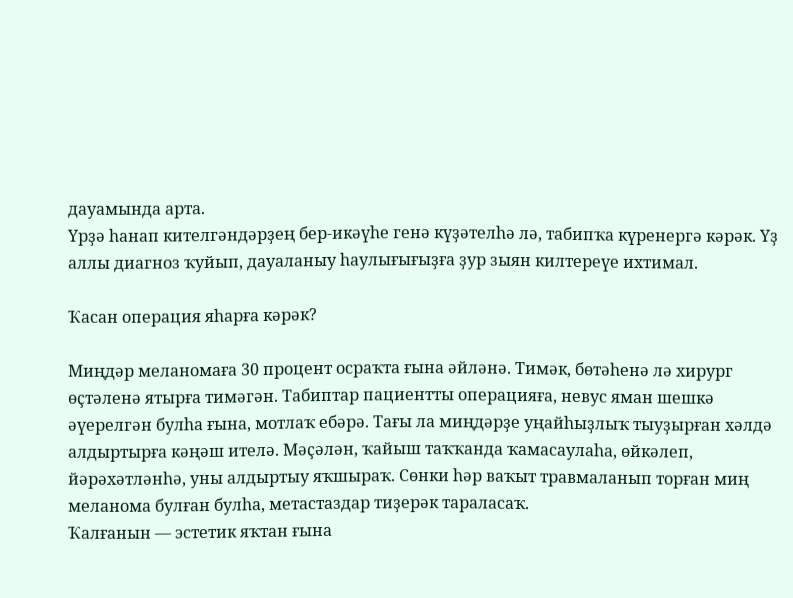дауамында арта.
Үрҙә һанап кителгәндәрҙең бер-икәүһе генә күҙәтелһә лә, табипҡа күренергә кәрәк. Үҙ аллы диагноз ҡуйып, дауаланыу һаулығығыҙға ҙур зыян килтереүе ихтимал.

Ҡасан операция яһарға кәрәк?

Миңдәр меланомаға 30 процент осраҡта ғына әйләнә. Тимәк, бөтәһенә лә хирург өҫтәленә ятырға тимәгән. Табиптар пациентты операцияға, невус яман шешкә әүерелгән булһа ғына, мотлаҡ ебәрә. Тағы ла миңдәрҙе уңайһыҙлыҡ тыуҙырған хәлдә алдыртырға кәңәш ителә. Мәҫәлән, ҡайыш таҡҡанда ҡамасаулаһа, өйкәлеп, йәрәхәтләнһә, уны алдыртыу яҡшыраҡ. Сөнки һәр ваҡыт травмаланып торған миң меланома булған булһа, метастаздар тиҙерәк тараласаҡ.
Ҡалғанын — эстетик яҡтан ғына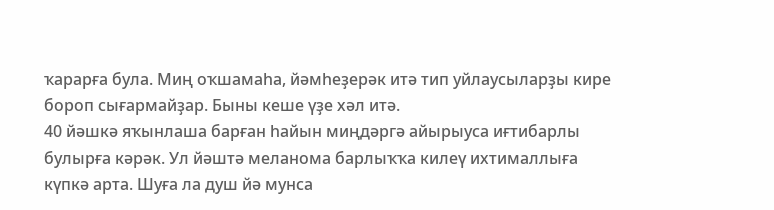ҡарарға була. Миң оҡшамаһа, йәмһеҙерәк итә тип уйлаусыларҙы кире бороп сығармайҙар. Быны кеше үҙе хәл итә.
40 йәшкә яҡынлаша барған һайын миңдәргә айырыуса иғтибарлы булырға кәрәк. Ул йәштә меланома барлыҡҡа килеү ихтималлыға күпкә арта. Шуға ла душ йә мунса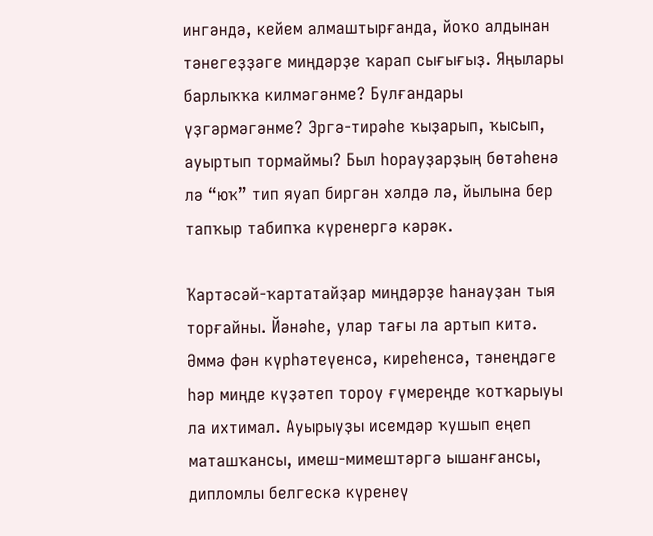ингәндә, кейем алмаштырғанда, йоҡо алдынан тәнегеҙҙәге миңдәрҙе ҡарап сығығыҙ. Яңылары барлыҡҡа килмәгәнме? Булғандары үҙгәрмәгәнме? Эргә-тирәһе ҡыҙарып, ҡысып, ауыртып тормаймы? Был һорауҙарҙың бөтәһенә лә “юҡ” тип яуап биргән хәлдә лә, йылына бер тапҡыр табипҡа күренергә кәрәк.

Ҡартәсәй-ҡартатайҙар миңдәрҙе һанауҙан тыя торғайны. Йәнәһе, улар тағы ла артып китә. Әммә фән күрһәтеүенсә, киреһенсә, тәнеңдәге һәр миңде күҙәтеп тороу ғүмереңде ҡотҡарыуы ла ихтимал. Ауырыуҙы исемдәр ҡушып еңеп маташҡансы, имеш-мимештәргә ышанғансы, дипломлы белгескә күренеү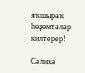яҡшыраҡ һөҙөмтәләр килтерер!

Сәлихә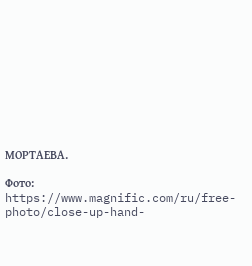МОРТАЕВА.

Фото: https://www.magnific.com/ru/free-photo/close-up-hand-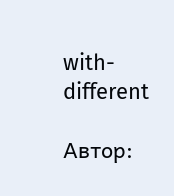with-different

Автор: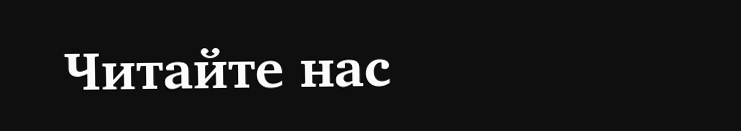Читайте нас